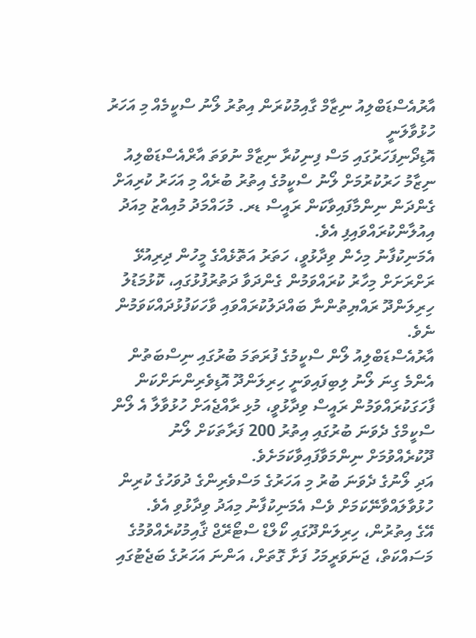އާރުއެސްޑަބްލިއު ނިޒާމް ގާއިމުކުރަން އިތުރު ލޯނު ސްކީމެއް މި އަހަރު ހުޅުވާލަނީ
އޮޑިދޯނިފަހަރުގައި މަސް ފިނިކުރާ ނިޒާމް ނުވަތަ އާރްއެސްޑަބްލިއު ނިޒާމު ހަރުކުރުމަށް ލޯނު ސްކީމުގެ އިތުރު ބުރެއް މި އަހަރު ކުރިއަށް ގެންދަން ނިންމާފައިވާކަން ރައީސް ޑރ. މުހައްމަދު މުއިއްޒު މިއަދު އިއުލާންކުރައްވައިފި އެވެ.
އެމަނިކުފާނު މިހެން ވިދާޅުވީ، ހަތަރު އަތޮޅެއްގެ މީހުން ދިރިއުޅޭ ރަށްރަށަށް މިހާރު ކުރައްވަމުން ގެންދަވާ ދަތުރުފުޅުގައި، ކޮޅުމަޑުލު ހިރިލަންދޫ ރައްޔިތުންނާ ބައްދަލުކުރައްވައި ވާހަކަފުޅުދައްކަވަމުން ނެވެ.
އާރުއެސްޑަބްލިއު ލޯން ސްކީމުގެ ފުރަތަމަ ބުރުގައި ނިސްބަތުން އެންމެ ގިނަ ލޯނު ލިބިފައިވަނީ ހިރިލަންދޫ އޮޑިވެރިންނަށްކަން ފާހަގަކުރައްވަމުން ރައީސް ވިދާޅުވީ، މުޅި ރާއްޖެއަށް ހުޅުވާލާ އެ ލޯން ސްކީމްގެ ދެވަނަ ބުރުގައި އިތުރު 200 ފަރާތަކަށް ލޯނު ދޫކުރެއްވުމަށް ނިންމަވާފައިވާކަމަށެވެ.
އަދި ލޯނުގެ ދެވަނަ ބުރު މި އަހަރުގެ މަސްވެރިންގެ ދުވަހުގެ ކުރިން ހުޅުވާލައްވާނޭކަމަށް ވެސް އެމަނިކުފާނު މިއަދު ވިދާޅުވި އެވެ.
އޭގެ އިތުރުން، ހިރިލަންދޫގައި ކޯލްޑް ސްޓޯރޭޖް ޤާއިމުކުރެއްވުމުގެ މަސައްކަތް، ޖަނަވަރީމަހު ފަށާ ގޮތަށް، އަންނަ އަހަރުގެ ބަޖެޓުގައި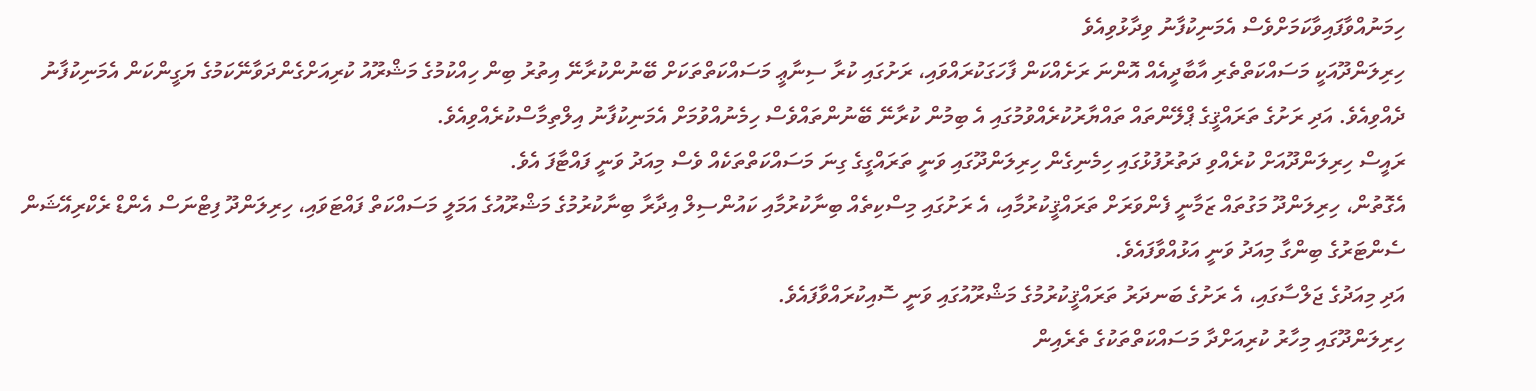ހިމަނުއްވާފައިވާކަމަށްވެސް އެމަނިކުފާނު ވިދާޅުވިއެވެ
ހިރިލަންދޫއަކީ މަސައްކަތްތެރި އާބާދީއެއް އޮންނަ ރަށެއްކަން ފާހަގަކުރައްވައި، ރަށުގައި ކުރާ ސިނާޢީ މަސައްކަތްތަކަށް ބޭނުންކުރާނޭ އިތުރު ބިން ހިއްކުމުގެ މަޝްރޫއު ކުރިއަށްގެންދަވާނޭކަމުގެ ޔަގީންކަން އެމަނިކުފާނު ދެއްވިއެވެ. އަދި ރަށުގެ ތަރައްޤީގެ ޕްލޭންތައް ތައްޔާރުކުރެއްވުމުގައި އެ ބިމުން ކުރާނޭ ބޭނުންތައްވެސް ހިމެނުއްވުމަށް އެމަނިކުފާނު އިލްތިމާސްކުރެއްވިއެވެ.
ރައީސް ހިރިލަންދޫއަށް ކުރެއްވި ދަތުރުފުޅުގައި ހިމެނިގެން ހިރިލަންދޫގައި ވަނީ ތަރައްގީގެ ގިނަ މަސައްކަތްތަކެއް ވެސް މިއަދު ވަނީ ފައްޓާފަ އެވެ.
އެގޮތުން، ހިރިލަންދޫ މަގުތައް ޒަމާނީ ފެންވަރަށް ތަރައްޤީކުރުމާއި، އެ ރަށުގައި މިސްކިތެއް ބިނާކުރުމާއި ކައުންސިލް އިދާރާ ބިނާކުރުމުގެ މަޝްރޫއުގެ އަމަލީ މަސައްކަތް ފައްޓަވައި، ހިރިލަންދޫ ފިޓްނަސް އެންޑް ރެކްރިއޭޝަން ސެންޓަރުގެ ބިންގާ މިއަދު ވަނީ އަޅުއްވާފައެވެ.
އަދި މިއަދުގެ ޖަލްސާގައި، އެ ރަށުގެ ބަނދަރު ތަރައްޤީކުރުމުގެ މަޝްރޫއުގައި ވަނީ ސޮއިކުރައްވާފައެވެ.
ހިރިލަންދޫގައި މިހާރު ކުރިއަށްދާ މަސައްކަތްތަކުގެ ތެރެއިން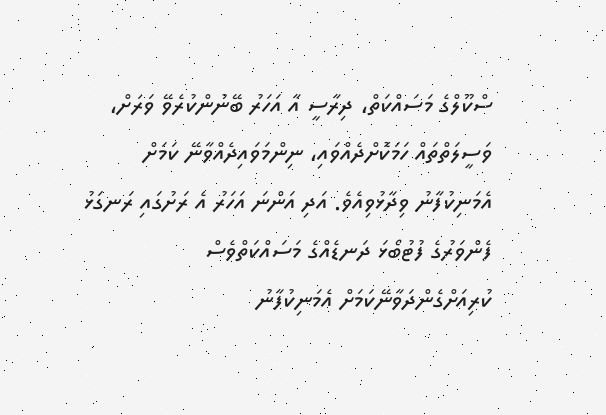ސްކޫލްގެ މަސައްކަތް، ދިރާސީ އާ އަހަރު ބޭނުންކުރެވޭ ވަރަށް، ވަސީލަތްތައް ހަމަކޮށްދެއްވައި، ނިންމަވައިދެއްވާނޭ ކަމަށް އެމަނިކުފާނު ވިދާޅުވިއެވެ. އަދި އަންނަ އަހަރު އެ ރަށުގައި ރަނގަޅު ފެންވަރުގެ ފުޓުބޯޅަ ދަނޑެއްގެ މަސައްކަތްވެސް ކުރިއަށްގެންދަވާނޭކަމަށް އެމަނިކުފާނު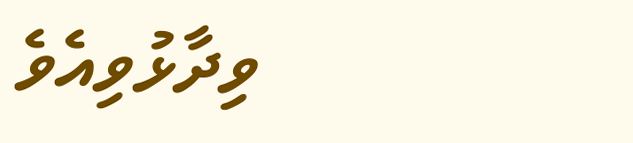ވިދާޅުވިއެވެ